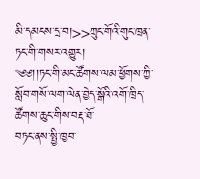མི་དམངས་དྲ་བ།>>ཀྲུང་གོའི་གུང་ཁྲན་ཏང་གི་གསར་འགྱུར།
༄༅།།ཏང་གི་མང་ཚོགས་ལམ་ཕྱོགས་ཀྱི་སློབ་གསོ་ལག་ལེན་བྱེད་སྒོའི་འགོ་ཁྲིད་ཚོགས་ཆུང་གིས་བརྡ་ཐོ་
བཏང་ནས་སྤྱི་ཁྱབ་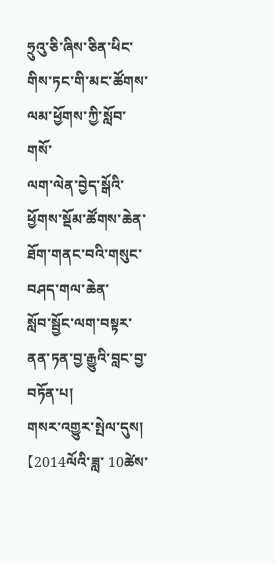ཧྲུའུ་ཅི་ཞིས་ཅིན་ཕིང་གིས་ཏང་གི་མང་ཚོགས་ལམ་ཕྱོགས་ཀྱི་སློབ་གསོ་
ལག་ལེན་བྱེད་སྒོའི་ཕྱོགས་སྡོམ་ཚོགས་ཆེན་ཐོག་གནང་བའི་གསུང་བཤད་གལ་ཆེན་
སློབ་སྦྱོང་ལག་བསྟར་ནན་ཏན་བྱ་རྒྱུའི་བླང་བྱ་བཏོན་པ།
གསར་འགྱུར་སྤེལ་དུས།  【2014ལོའི་ཟླ་ 10ཚེས་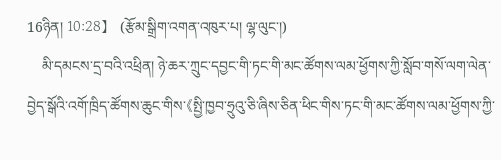16ཉིན། 10:28】   (རྩོམ་སྒྲིག་འགན་འཁུར་པ། ལྷ་ལུང་།)
    མི་དམངས་དྲ་བའི་འཕྲིན། ཉེ་ཆར་ཀྲུང་དབྱང་གི་ཏང་གི་མང་ཚོགས་ལམ་ཕྱོགས་ཀྱི་སློབ་གསོ་ལག་ལེན་བྱེད་སྒོའི་འགོ་ཁྲིད་ཚོགས་ཆུང་གིས་《སྤྱི་ཁྱབ་ཧྲུའུ་ཅི་ཞིས་ཅིན་ཕིང་གིས་ཏང་གི་མང་ཚོགས་ལམ་ཕྱོགས་ཀྱི་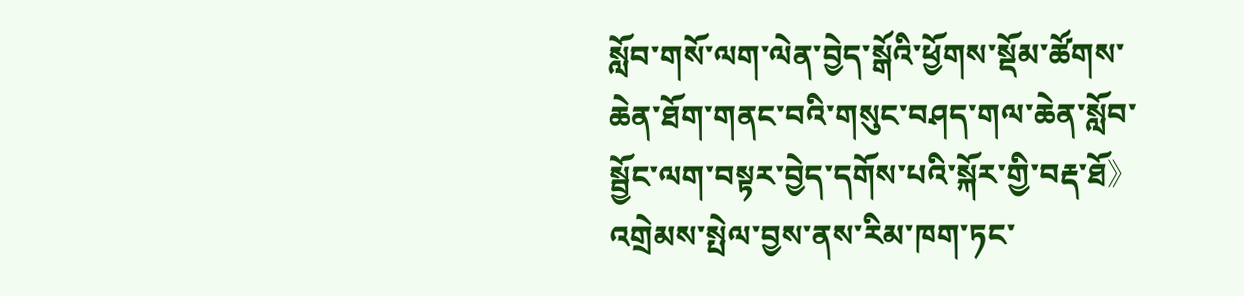སློབ་གསོ་ལག་ལེན་བྱེད་སྒོའི་ཕྱོགས་སྡོམ་ཚོགས་ཆེན་ཐོག་གནང་བའི་གསུང་བཤད་གལ་ཆེན་སློབ་སྦྱོང་ལག་བསྟར་བྱེད་དགོས་པའི་སྐོར་གྱི་བརྡ་ཐོ》འགྲེམས་སྤེལ་བྱས་ནས་རིམ་ཁག་ཏང་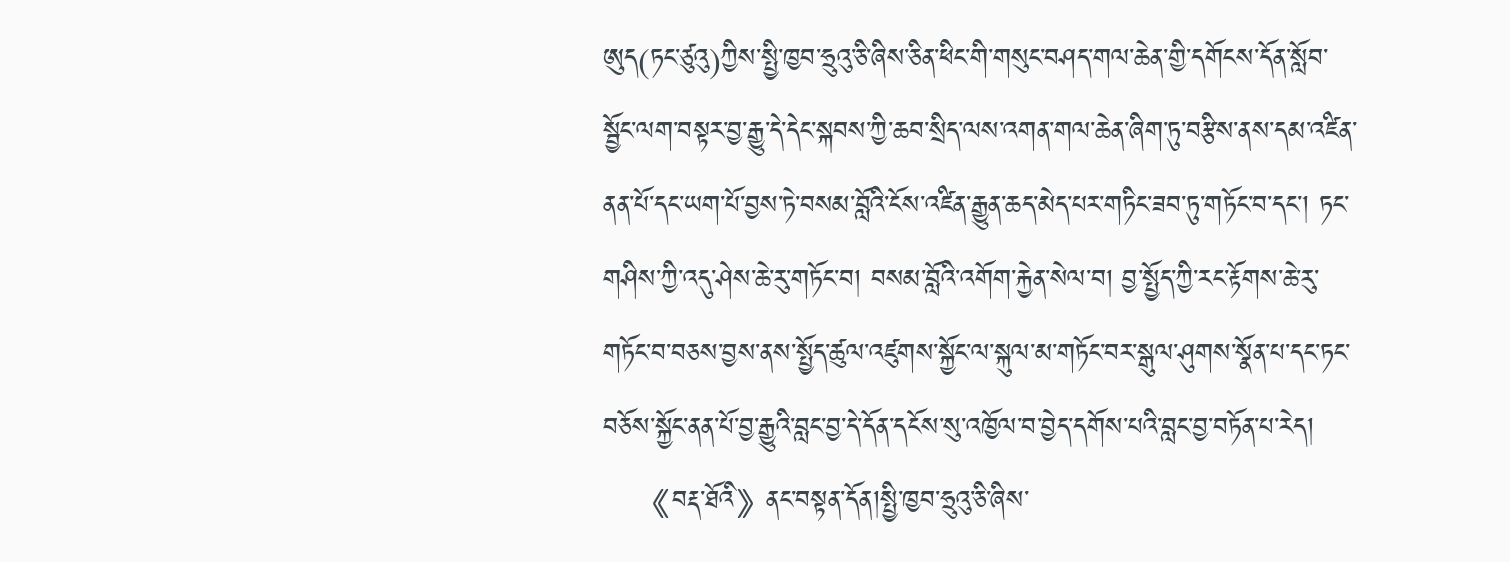ཨུད(ཏང་ཙུའུ)ཀྱིས་སྤྱི་ཁྱབ་ཧྲུའུ་ཅི་ཞིས་ཅིན་ཕིང་གི་གསུང་བཤད་གལ་ཆེན་གྱི་དགོངས་དོན་སློབ་སྦྱོང་ལག་བསྟར་བྱ་རྒྱུ་དེ་དེང་སྐབས་ཀྱི་ཆབ་སྲིད་ལས་འགན་གལ་ཆེན་ཞིག་ཏུ་བརྩིས་ནས་དམ་འཛིན་ནན་པོ་དང་ཡག་པོ་བྱས་ཏེ་བསམ་བློའི་ངོས་འཛིན་རྒྱུན་ཆད་མེད་པར་གཏིང་ཟབ་ཏུ་གཏོང་བ་དང་། ཏང་གཤིས་ཀྱི་འདུ་ཤེས་ཆེ་རུ་གཏོང་བ། བསམ་བློའི་འགོག་རྐྱེན་སེལ་བ། བྱ་སྤྱོད་ཀྱི་རང་རྟོགས་ཆེ་རུ་གཏོང་བ་བཅས་བྱས་ནས་སྤྱོད་ཚུལ་འཛུགས་སྐྱོང་ལ་སྐུལ་མ་གཏོང་བར་སྒུལ་ཤུགས་སྣོན་པ་དང་ཏང་བཅོས་སྐྱོང་ནན་པོ་བྱ་རྒྱུའི་བླང་བྱ་དེ་དོན་དངོས་སུ་འཁྱོལ་བ་བྱེད་དགོས་པའི་བླང་བྱ་བཏོན་པ་རེད།
    《བརྡ་ཐོའི》ནང་བསྟན་དོན།སྤྱི་ཁྱབ་ཧྲུའུ་ཅི་ཞིས་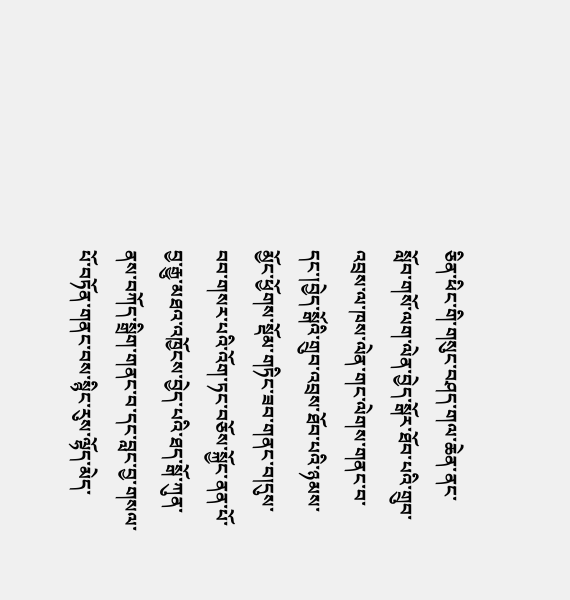ཅིན་ཕིང་གི་གསུང་བཤད་གལ་ཆེན་ནང་སློབ་གསོ་ལག་ལེན་བྱེད་སྒོར་ཐོབ་པའི་གྲུབ་འབྲས་ལ་ཁས་ལེན་གང་ལེགས་གནང་བ་དང་།བྱེད་སྒོའི་གྲུབ་འབྲས་ཐོབ་པའི་ཉམས་མྱོང་ཕྱོགས་སྡོམ་གཏིང་ཟབ་གནང་བ།དུས་བབ་གསར་པའི་འོག་ཏང་བཅོས་སྐྱོང་ནན་པོ་བྱ་རྒྱུ་མཐའ་འཁྱོངས་བྱེད་པའི་ཐད་སྒོ་ཀུན་ནས་བཀོད་སྒྲིག་གནང་བ་དང་བླང་བྱ་གསལ་པོ་བཏོན་གནང་བས་སྙིང་རུས་ལྷོད་མེད་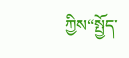ཀྱིས“སྤྱོད་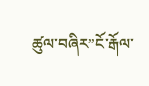ཚུལ་བཞིར”ངོ་རྒོལ་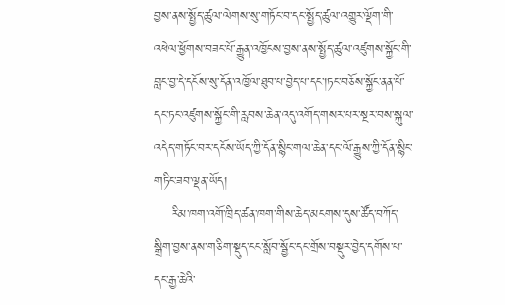བྱས་ནས་སྤྱོད་ཚུལ་ལེགས་སུ་གཏོང་བ་དང་སྤྱོད་ཚུལ་འགྱུར་ལྡོག་གི་འཕེལ་ཕྱོགས་བཟང་པོ་རྒྱུན་འཁྱོངས་བྱས་ནས་སྤྱོད་ཚུལ་འཛུགས་སྐྱོང་གི་བླང་བྱ་དེ་དངོས་སུ་དོན་འཁྱོལ་ཐུབ་པ་བྱེད་པ་དང་།ཏང་བཅོས་སྐྱོང་ནན་པོ་དང་ཏང་འཛུགས་སྐྱོང་གི་རླབས་ཆེན་འདུ་འགོད་གསར་པར་སྔར་བས་སྐུལ་འདེད་གཏོང་བར་དངོས་ཡོད་ཀྱི་དོན་སྙིང་གལ་ཆེན་དང་ལོ་རྒྱུས་ཀྱི་དོན་སྙིང་གཏིང་ཟབ་ལྡན་ཡོད།
    རིམ་ཁག་འགོ་ཁྲིད་ཚན་ཁག་གིས་ཆེད་མངགས་དུས་ཚོད་བཀོད་སྒྲིག་བྱས་ནས་གཅིག་སྡུད་ངང་སློབ་སྦྱོང་དང་གྲོས་བསྡུར་བྱེད་དགོས་པ་དང་རྒྱ་ཆེའི་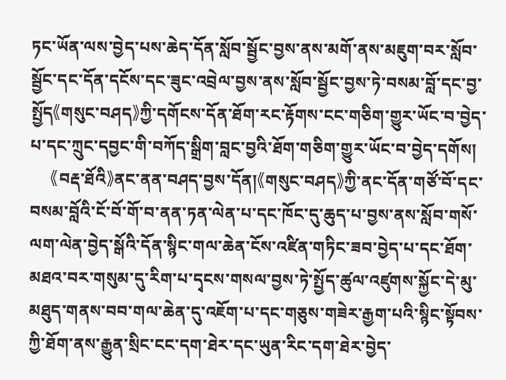ཏང་ཡོན་ལས་བྱེད་པས་ཆེད་དོན་སློབ་སྦྱོང་བྱས་ནས་མགོ་ནས་མཇུག་བར་སློབ་སྦྱོང་དང་དོན་དངོས་དང་ཟུང་འབྲེལ་བྱས་ནས་སློབ་སྦྱོང་བྱས་ཏེ་བསམ་བློ་དང་བྱ་སྤྱོད《གསུང་བཤད》ཀྱི་དགོངས་དོན་ཐོག་རང་རྟོགས་ངང་གཅིག་གྱུར་ཡོང་བ་བྱེད་པ་དང་ཀྲུང་དབྱང་གི་བཀོད་སྒྲིག་བླང་བྱའི་ཐོག་གཅིག་གྱུར་ཡོང་བ་བྱེད་དགོས།
    《བརྡ་ཐོའི》ནང་ནན་བཤད་བྱས་དོན།《གསུང་བཤད》ཀྱི་ནང་དོན་གཙོ་བོ་དང་བསམ་བློའི་ངོ་བོ་གོ་བ་ནན་ཏན་ལེན་པ་དང་ཁོང་དུ་ཆུད་པ་བྱས་ནས་སློབ་གསོ་ལག་ལེན་བྱེད་སྒོའི་དོན་སྙིང་གལ་ཆེན་ངོས་འཛིན་གཏིང་ཟབ་བྱེད་པ་དང་ཐོག་མཐའ་བར་གསུམ་དུ་རིག་པ་དྭངས་གསལ་བྱས་ཏེ་སྤྱོད་ཚུལ་འཛུགས་སྐྱོང་དེ་མུ་མཐུད་གནས་བབ་གལ་ཆེན་དུ་འཇོག་པ་དང་གཅུས་གཟེར་རྒྱག་པའི་སྙིང་སྟོབས་ཀྱི་ཐོག་ནས་རྒྱུན་སྲིང་ངང་དག་ཐེར་དང་ཡུན་རིང་དག་ཐེར་བྱེད་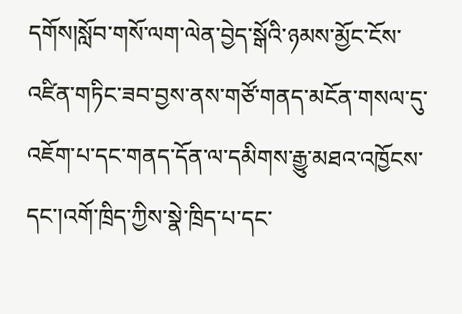དགོས།སློབ་གསོ་ལག་ལེན་བྱེད་སྒོའི་ཉམས་མྱོང་ངོས་འཛིན་གཏིང་ཟབ་བྱས་ནས་གཙོ་གནད་མངོན་གསལ་དུ་འཇོག་པ་དང་གནད་དོན་ལ་དམིགས་རྒྱུ་མཐའ་འཁྱོངས་དང་།འགོ་ཁྲིད་ཀྱིས་སྣེ་ཁྲིད་པ་དང་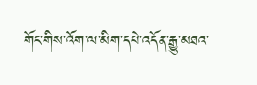གོང་གིས་འོག་ལ་མིག་དཔེ་འདོན་རྒྱུ་མཐའ་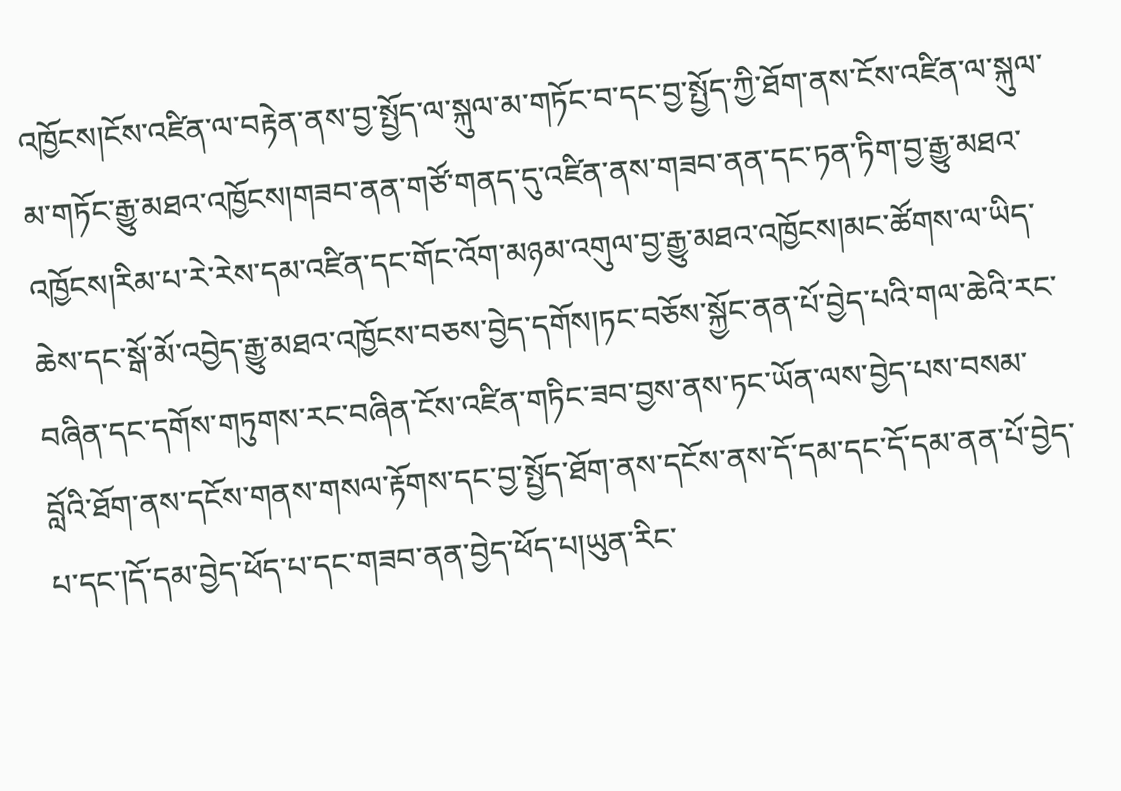འཁྱོངས།ངོས་འཛིན་ལ་བརྟེན་ནས་བྱ་སྤྱོད་ལ་སྐུལ་མ་གཏོང་བ་དང་བྱ་སྤྱོད་ཀྱི་ཐོག་ནས་ངོས་འཛིན་ལ་སྐུལ་མ་གཏོང་རྒྱུ་མཐའ་འཁྱོངས།གཟབ་ནན་གཙོ་གནད་དུ་འཛིན་ནས་གཟབ་ནན་དང་ཏན་ཏིག་བྱ་རྒྱུ་མཐའ་འཁྱོངས།རིམ་པ་རེ་རེས་དམ་འཛིན་དང་གོང་འོག་མཉམ་འགུལ་བྱ་རྒྱུ་མཐའ་འཁྱོངས།མང་ཚོགས་ལ་ཡིད་ཆེས་དང་སྒོ་མོ་འབྱེད་རྒྱུ་མཐའ་འཁྱོངས་བཅས་བྱེད་དགོས།ཏང་བཅོས་སྐྱོང་ནན་པོ་བྱེད་པའི་གལ་ཆེའི་རང་བཞིན་དང་དགོས་གཏུགས་རང་བཞིན་ངོས་འཛིན་གཏིང་ཟབ་བྱས་ནས་ཏང་ཡོན་ལས་བྱེད་པས་བསམ་བློའི་ཐོག་ནས་དངོས་གནས་གསལ་རྟོགས་དང་བྱ་སྤྱོད་ཐོག་ནས་དངོས་ནས་དོ་དམ་དང་དོ་དམ་ནན་པོ་བྱེད་པ་དང་།དོ་དམ་བྱེད་ཕོད་པ་དང་གཟབ་ནན་བྱེད་ཕོད་པ།ཡུན་རིང་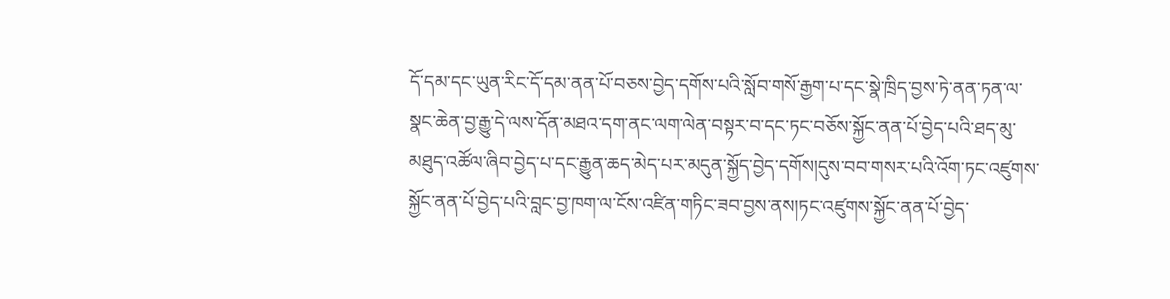དོ་དམ་དང་ཡུན་རིང་དོ་དམ་ནན་པོ་བཅས་བྱེད་དགོས་པའི་སློབ་གསོ་རྒྱག་པ་དང་སྣེ་ཁྲིད་བྱས་ཏེ་ནན་ཏན་ལ་སྣང་ཆེན་བྱ་རྒྱུ་དེ་ལས་དོན་མཐའ་དག་ནང་ལག་ལེན་བསྟར་བ་དང་ཏང་བཅོས་སྐྱོང་ནན་པོ་བྱེད་པའི་ཐད་མུ་མཐུད་འཚོལ་ཞིབ་བྱེད་པ་དང་རྒྱུན་ཆད་མེད་པར་མདུན་སྐྱོད་བྱེད་དགོས།དུས་བབ་གསར་པའི་འོག་ཏང་འཛུགས་སྐྱོང་ནན་པོ་བྱེད་པའི་བླང་བྱ་ཁག་ལ་ངོས་འཛིན་གཏིང་ཟབ་བྱས་ནས།ཏང་འཛུགས་སྐྱོང་ནན་པོ་བྱེད་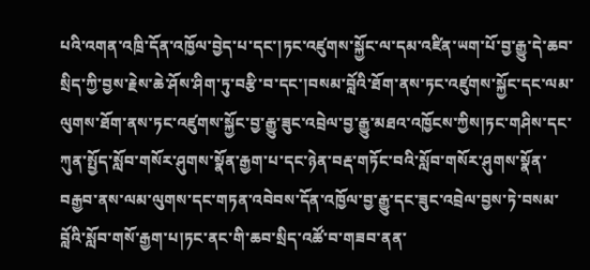པའི་འགན་འཁྲི་དོན་འཁྱོལ་བྱེད་པ་དང་།ཏང་འཛུགས་སྐྱོང་ལ་དམ་འཛིན་ཡག་པོ་བྱ་རྒྱུ་དེ་ཆབ་སྲིད་ཀྱི་བྱས་རྗེས་ཆེ་ཤོས་ཤིག་ཏུ་བརྩི་བ་དང་།བསམ་བློའི་ཐོག་ནས་ཏང་འཛུགས་སྐྱོང་དང་ལམ་ལུགས་ཐོག་ནས་ཏང་འཛུགས་སྐྱོང་བྱ་རྒྱུ་ཟུང་འབྲེལ་བྱ་རྒྱུ་མཐའ་འཁྱོངས་ཀྱིས།ཏང་གཤིས་དང་ཀུན་སྤྱོད་སློབ་གསོར་ཤུགས་སྣོན་རྒྱག་པ་དང་ཉེན་བརྡ་གཏོང་བའི་སློབ་གསོར་ཤུགས་སྣོན་བརྒྱབ་ནས་ལམ་ལུགས་དང་གཏན་འབེབས་དོན་འཁྱོལ་བྱ་རྒྱུ་དང་ཟུང་འབྲེལ་བྱས་ཏེ་བསམ་བློའི་སློབ་གསོ་རྒྱག་པ།ཏང་ནང་གི་ཆབ་སྲིད་འཚོ་བ་གཟབ་ནན་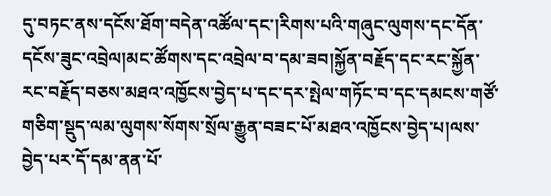དུ་བཏང་ནས་དངོས་ཐོག་བདེན་འཚོལ་དང་།རིགས་པའི་གཞུང་ལུགས་དང་དོན་དངོས་ཟུང་འབྲེལ།མང་ཚོགས་དང་འབྲེལ་བ་དམ་ཟབ།སྐྱོན་བརྗོད་དང་རང་སྐྱོན་རང་བརྗོད་བཅས་མཐའ་འཁྱོངས་བྱེད་པ་དང་དར་སྤེལ་གཏོང་བ་དང་དམངས་གཙོ་གཅིག་སྡུད་ལམ་ལུགས་སོགས་སྲོལ་རྒྱུན་བཟང་པོ་མཐའ་འཁྱོངས་བྱེད་པ།ལས་བྱེད་པར་དོ་དམ་ནན་པོ་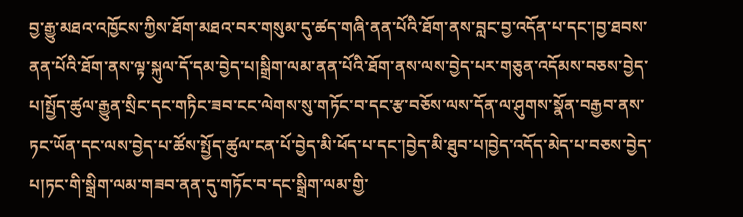བྱ་རྒྱུ་མཐའ་འཁྱོངས་ཀྱིས་ཐོག་མཐའ་བར་གསུམ་དུ་ཚད་གཞི་ནན་པོའི་ཐོག་ནས་བླང་བྱ་འདོན་པ་དང་།བྱ་ཐབས་ནན་པོའི་ཐོག་ནས་ལྟ་སྐུལ་དོ་དམ་བྱེད་པ།སྒྲིག་ལམ་ནན་པོའི་ཐོག་ནས་ལས་བྱེད་པར་གཅུན་འདོམས་བཅས་བྱེད་པ།སྤྱོད་ཚུལ་རྒྱུན་སྲིང་དང་གཏིང་ཟབ་ངང་ལེགས་སུ་གཏོང་བ་དང་རྩ་བཅོས་ལས་དོན་ལ་ཤུགས་སྣོན་བརྒྱབ་ནས་ཏང་ཡོན་དང་ལས་བྱེད་པ་ཚོས་སྤྱོད་ཚུལ་ངན་པོ་བྱེད་མི་ཕོད་པ་དང་།བྱེད་མི་ཐུབ་པ།བྱེད་འདོད་མེད་པ་བཅས་བྱེད་པ།ཏང་གི་སྒྲིག་ལམ་གཟབ་ནན་དུ་གཏོང་བ་དང་སྒྲིག་ལམ་གྱི་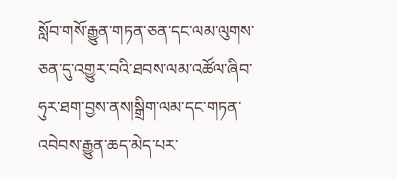སློབ་གསོ་རྒྱུན་གཏན་ཅན་དང་ལམ་ལུགས་ཅན་དུ་འགྱུར་བའི་ཐབས་ལམ་འཚོལ་ཞིབ་ཧུར་ཐག་བྱས་ནས།སྒྲིག་ལམ་དང་གཏན་འབེབས་རྒྱུན་ཆད་མེད་པར་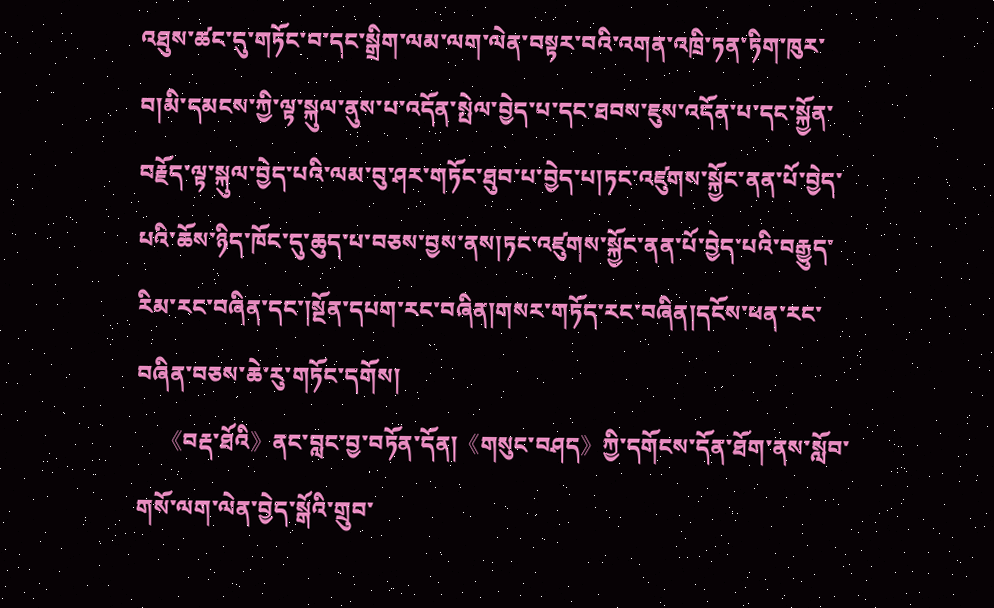འཐུས་ཚང་དུ་གཏོང་བ་དང་སྒྲིག་ལམ་ལག་ལེན་བསྟར་བའི་འགན་འཁྲི་ཏན་ཏིག་ཁུར་བ།མི་དམངས་ཀྱི་ལྟ་སྐུལ་ནུས་པ་འདོན་སྤེལ་བྱེད་པ་དང་ཐབས་ཇུས་འདོན་པ་དང་སྐྱོན་བརྗོད་ལྟ་སྐུལ་བྱེད་པའི་ལམ་བུ་ཤར་གཏོང་ཐུབ་པ་བྱེད་པ།ཏང་འཛུགས་སྐྱོང་ནན་པོ་བྱེད་པའི་ཆོས་ཉིད་ཁོང་དུ་ཆུད་པ་བཅས་བྱས་ནས།ཏང་འཛུགས་སྐྱོང་ནན་པོ་བྱེད་པའི་བརྒྱུད་རིམ་རང་བཞིན་དང་།སྔོན་དཔག་རང་བཞིན།གསར་གཏོད་རང་བཞིན།དངོས་ཕན་རང་བཞིན་བཅས་ཆེ་རུ་གཏོང་དགོས།
    《བརྡ་ཐོའི》ནང་བླང་བྱ་བཏོན་དོན།《གསུང་བཤད》ཀྱི་དགོངས་དོན་ཐོག་ནས་སློབ་གསོ་ལག་ལེན་བྱེད་སྒོའི་གྲུབ་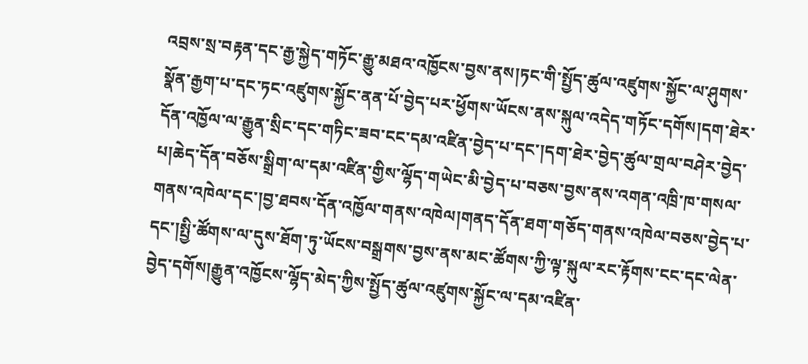འབྲས་སྲ་བརྟན་དང་རྒྱ་སྐྱེད་གཏོང་རྒྱུ་མཐའ་འཁྱོངས་བྱས་ནས།ཏང་གི་སྤྱོད་ཚུལ་འཛུགས་སྐྱོང་ལ་ཤུགས་སྣོན་རྒྱག་པ་དང་ཏང་འཛུགས་སྐྱོང་ནན་པོ་བྱེད་པར་ཕྱོགས་ཡོངས་ནས་སྐུལ་འདེད་གཏོང་དགོས།དག་ཐེར་དོན་འཁྱོལ་ལ་རྒྱུན་སྲིང་དང་གཏིང་ཟབ་ངང་དམ་འཛིན་བྱེད་པ་དང་།དག་ཐེར་བྱེད་ཚུལ་གྲལ་བཤེར་བྱེད་པ།ཆེད་དོན་བཅོས་སྒྲིག་ལ་དམ་འཛིན་གྱིས་ལྷོད་གཡེང་མི་བྱེད་པ་བཅས་བྱས་ནས་འགན་འཁྲི་ཁ་གསལ་གནས་འཁེལ་དང་།བྱ་ཐབས་དོན་འཁྱོལ་གནས་འཁེལ།གནད་དོན་ཐག་གཅོད་གནས་འཁེལ་བཅས་བྱེད་པ་དང་།སྤྱི་ཚོགས་ལ་དུས་ཐོག་ཏུ་ཡོངས་བསྒྲགས་བྱས་ནས་མང་ཚོགས་ཀྱི་ལྟ་སྐུལ་རང་རྟོགས་ངང་དང་ལེན་བྱེད་དགོས།རྒྱུན་འཁྱོངས་ལྷོད་མེད་ཀྱིས་སྤྱོད་ཚུལ་འཛུགས་སྐྱོང་ལ་དམ་འཛིན་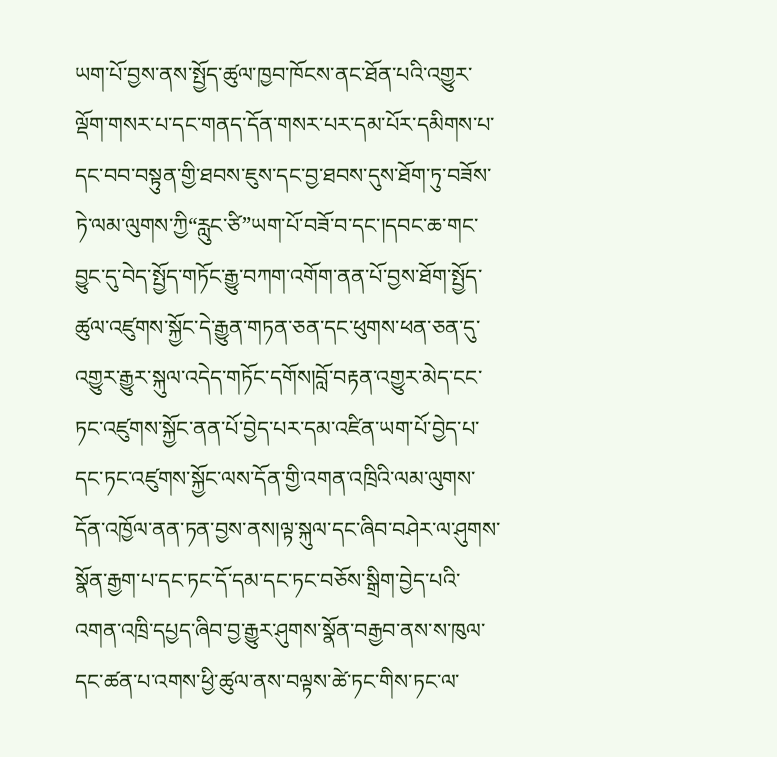ཡག་པོ་བྱས་ནས་སྤྱོད་ཚུལ་ཁྱབ་ཁོངས་ནང་ཐོན་པའི་འགྱུར་ལྡོག་གསར་པ་དང་གནད་དོན་གསར་པར་དམ་པོར་དམིགས་པ་དང་བབ་བསྟུན་གྱི་ཐབས་ཇུས་དང་བྱ་ཐབས་དུས་ཐོག་ཏུ་བཟོས་ཏེ་ལམ་ལུགས་ཀྱི“རླུང་ཙི”ཡག་པོ་བཟོ་བ་དང་།དབང་ཆ་གང་བྱུང་དུ་བེད་སྤྱོད་གཏོང་རྒྱུ་བཀག་འགོག་ནན་པོ་བྱས་ཐོག་སྤྱོད་ཚུལ་འཛུགས་སྐྱོང་དེ་རྒྱུན་གཏན་ཅན་དང་ཕུགས་ཕན་ཅན་དུ་འགྱུར་རྒྱུར་སྐུལ་འདེད་གཏོང་དགོས།བློ་བརྟན་འགྱུར་མེད་ངང་ཏང་འཛུགས་སྐྱོང་ནན་པོ་བྱེད་པར་དམ་འཛིན་ཡག་པོ་བྱེད་པ་དང་ཏང་འཛུགས་སྐྱོང་ལས་དོན་གྱི་འགན་འཁྲིའི་ལམ་ལུགས་དོན་འཁྱོལ་ནན་ཏན་བྱས་ནས།ལྟ་སྐུལ་དང་ཞིབ་བཤེར་ལ་ཤུགས་སྣོན་རྒྱག་པ་དང་ཏང་དོ་དམ་དང་ཏང་བཅོས་སྒྲིག་བྱེད་པའི་འགན་འཁྲི་དཔྱད་ཞིབ་བྱ་རྒྱུར་ཤུགས་སྣོན་བརྒྱབ་ནས་ས་ཁུལ་དང་ཚན་པ་འགས་ཕྱི་ཚུལ་ནས་བལྟས་ཚེ་ཏང་གིས་ཏང་ལ་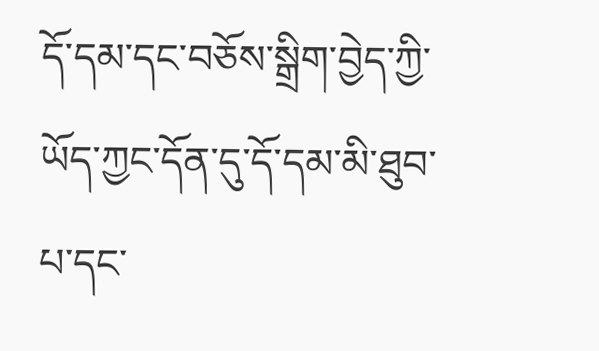དོ་དམ་དང་བཅོས་སྒྲིག་བྱེད་ཀྱི་ཡོད་ཀྱང་དོན་དུ་དོ་དམ་མི་ཐུབ་པ་དང་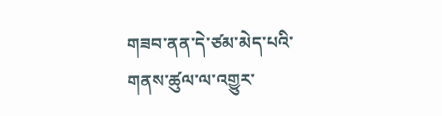གཟབ་ནན་དེ་ཙམ་མེད་པའི་གནས་ཚུལ་ལ་འགྱུར་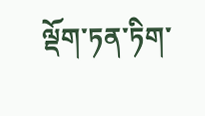ལྡོག་ཏན་ཏིག་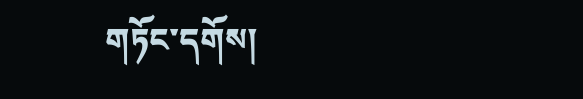གཏོང་དགོས།